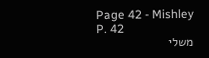Page 42 - Mishley
P. 42
משלי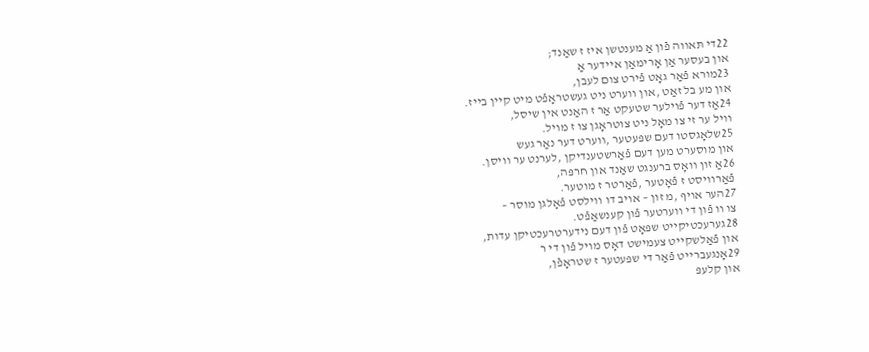22די תּאװה פֿון אַ מענטשן איז ז שאַנד;
און בעסער אַן אָרימאַן אײדער אַ
23מורא פֿאַר גאָט פֿירט צום לעבן,
און מע בל זאַט ,און װערט ניט געשטראָפֿט מיט קײן בײז.
24אַז דער פֿױלער שטעקט אַר ז האַנט אין שיסל,
װיל ער זי צו מאָל ניט צוטראָגן צו ז מױל.
25שלאָגסטו דעם שפּעטער ,װערט דער נאַר געש
און מוסערט מען דעם פֿאַרשטענדיקן ,לערנט ער װיסן.
26אַ זון װאָס ברענגט שאַנד און חרפּה,
פֿאַרװיסט ז פֿאָטער ,פֿאַרטר ז מוטער.
27הער אױף ,מ זון – אױב דו װילסט פֿאָלגן מוסר –
צו װ פֿון די װערטער פֿון קענשאַפֿט.
28גערעכטיקײט שפּאָט פֿון דעם נידערטרעכטיקן עדות,
און פֿאַלשקײט צעמישט דאָס מױל פֿון די ר
29אָנגעברײט פֿאַר די שפּעטער ז שטראָפֿן,
און קלעפּ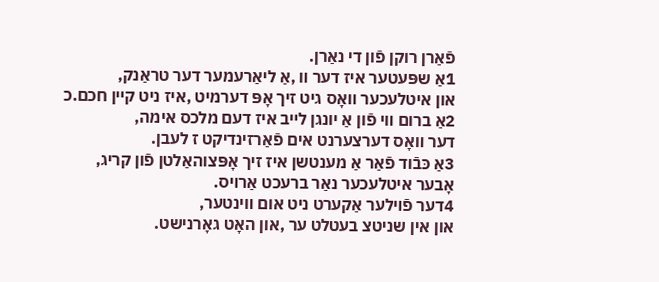פֿאַרן רוקן פֿון די נאַרן.
1אַ שפּעטער איז דער װ ,אַ ליאַרעמער דער טראַנק,
און איטלעכער װאָס גיט זיך אָפּ דערמיט ,איז ניט קײן חכם.כ
2אַ ברום װי פֿון אַ יונגן לײב איז דעם מלכס אימה,
דער װאָס דערצערנט אים פֿאַרזינדיקט ז לעבן.
3אַ כּבֿוד פֿאַר אַ מענטשן איז זיך אָפּצוהאַלטן פֿון קריג,
אָבער איטלעכער נאַר ברעכט אַרױס.
4דער פֿױלער אַקערט ניט אום װינטער,
און אין שניטצ בעטלט ער ,און האָט גאָרנישט.